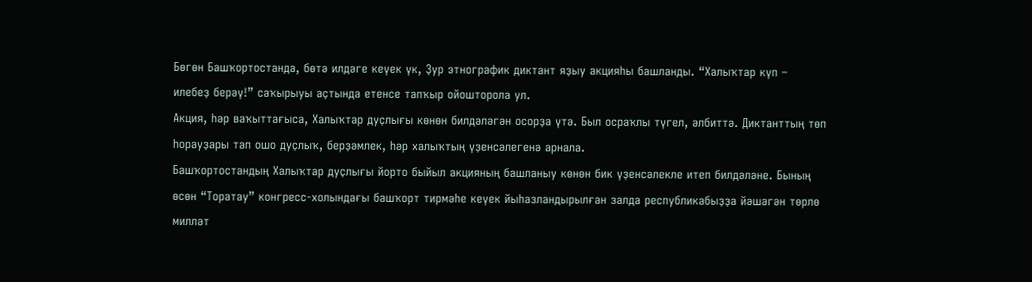Бөгөн Башҡортостанда, бөтә илдәге кеүек үк, Ҙур этнографик диктант яҙыу акцияһы башланды. “Халыҡтар күп – илебеҙ берәү!” саҡырыуы аҫтында етенсе тапҡыр ойошторола ул.
Акция, һәр ваҡыттағыса, Халыҡтар дуҫлығы көнөн билдәләгән осорҙа үтә. Был осраҡлы түгел, әлбиттә. Диктанттың төп һорауҙары тап ошо дуҫлыҡ, берҙәмлек, һәр халыҡтың үҙенсәлегенә арнала.
Башҡортостандың Халыҡтар дуҫлығы йорто быйыл акцияның башланыу көнөн бик үҙенсәлекле итеп билдәләне. Бының өсөн “Торатау” конгресс-холындағы башҡорт тирмәһе кеүек йыһазландырылған залда республикабыҙҙа йәшәгән төрлө милләт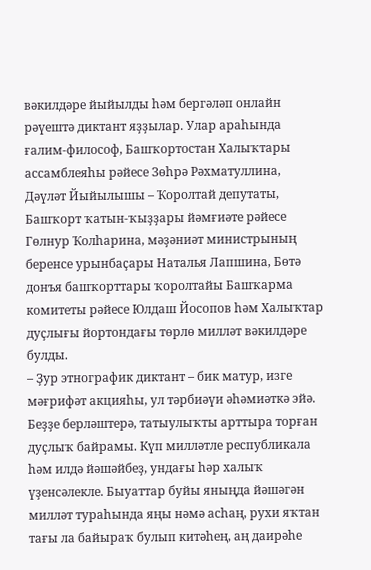вәкилдәре йыйылды һәм бергәләп онлайн рәүештә диктант яҙҙылар. Улар араһында ғалим-философ, Башҡортостан Халыҡтары ассамблеяһы рәйесе Зөһрә Рәхматуллина, Дәүләт Йыйылышы – Ҡоролтай депутаты, Башҡорт ҡатын-ҡыҙҙары йәмғиәте рәйесе Гөлнур Ҡолһарина, мәҙәниәт министрының беренсе урынбаҫары Наталья Лапшина, Бөтә донъя башҡорттары ҡоролтайы Башҡарма комитеты рәйесе Юлдаш Йосопов һәм Халыҡтар дуҫлығы йортондағы төрлө милләт вәкилдәре булды.
– Ҙур этнографик диктант – бик матур, изге мәғрифәт акцияһы, ул тәрбиәүи әһәмиәткә эйә. Беҙҙе берләштерә, татыулыҡты арттыра торған дуҫлыҡ байрамы. Күп милләтле республикала һәм илдә йәшәйбеҙ, ундағы һәр халыҡ үҙенсәлекле. Быуаттар буйы яныңда йәшәгән милләт тураһында яңы нәмә асһаң, рухи яҡтан тағы ла байыраҡ булып китәһең, аң даирәһе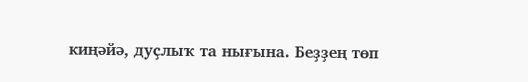киңәйә, дуҫлыҡ та нығына. Беҙҙең төп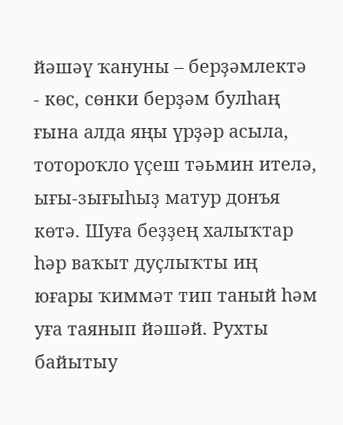йәшәү ҡануны – берҙәмлектә - көс, сөнки берҙәм булһаң ғына алда яңы үрҙәр асыла, тотороҡло үҫеш тәьмин ителә, ығы-зығыһыҙ матур донъя көтә. Шуға беҙҙең халыҡтар һәр ваҡыт дуҫлыҡты иң юғары ҡиммәт тип таный һәм уға таянып йәшәй. Рухты байытыу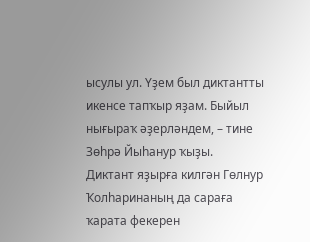ысулы ул. Үҙем был диктантты икенсе тапҡыр яҙам. Быйыл нығыраҡ әҙерләндем, – тине Зөһрә Йыһанур ҡыҙы.
Диктант яҙырға килгән Гөлнур Ҡолһаринаның да сараға ҡарата фекерен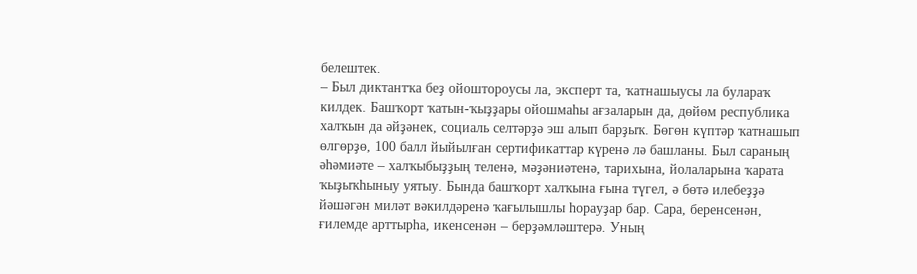белештек.
– Был диктантҡа беҙ ойоштороусы ла, эксперт та, ҡатнашыусы ла булараҡ килдек. Башҡорт ҡатын-ҡыҙҙары ойошмаһы ағзаларын да, дөйөм республика халҡын да әйҙәнек, социаль селтәрҙә эш алып барҙыҡ. Бөгөн күптәр ҡатнашып өлгөрҙө, 100 балл йыйылған сертификаттар күренә лә башланы. Был сараның әһәмиәте – халҡыбыҙҙың теленә, мәҙәниәтенә, тарихына, йолаларына ҡарата ҡыҙыҡһыныу уятыу. Бында башҡорт халҡына ғына түгел, ә бөтә илебеҙҙә йәшәгән миләт вәкилдәренә ҡағылышлы һорауҙар бар. Сара, беренсенән, ғилемде арттырһа, икенсенән – берҙәмләштерә. Уның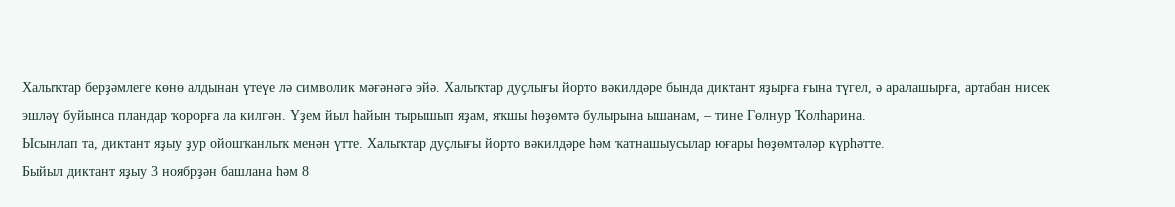Халыҡтар берҙәмлеге көнө алдынан үтеүе лә символик мәғәнәгә эйә. Халыҡтар дуҫлығы йорто вәкилдәре бында диктант яҙырға ғына түгел, ә аралашырға, артабан нисек эшләү буйынса пландар ҡорорға ла килгән. Үҙем йыл һайын тырышып яҙам, яҡшы һөҙөмтә булырына ышанам, – тине Гөлнур Ҡолһарина.
Ысынлап та, диктант яҙыу ҙур ойошҡанлыҡ менән үтте. Халыҡтар дуҫлығы йорто вәкилдәре һәм ҡатнашыусылар юғары һөҙөмтәләр күрһәтте.
Быйыл диктант яҙыу 3 ноябрҙән башлана һәм 8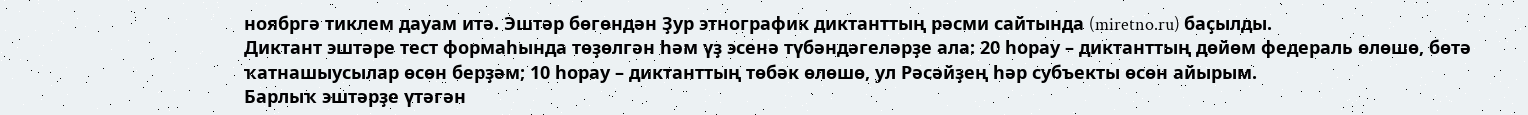ноябргә тиклем дауам итә. Эштәр бөгөндән Ҙур этнографик диктанттың рәсми сайтында (miretno.ru) баҫылды.
Диктант эштәре тест формаһында төҙөлгән һәм үҙ эсенә түбәндәгеләрҙе ала: 20 һорау – диктанттың дөйөм федераль өлөшө, бөтә ҡатнашыусылар өсөн берҙәм; 10 һорау – диктанттың төбәк өлөшө, ул Рәсәйҙең һәр субъекты өсөн айырым.
Барлыҡ эштәрҙе үтәгән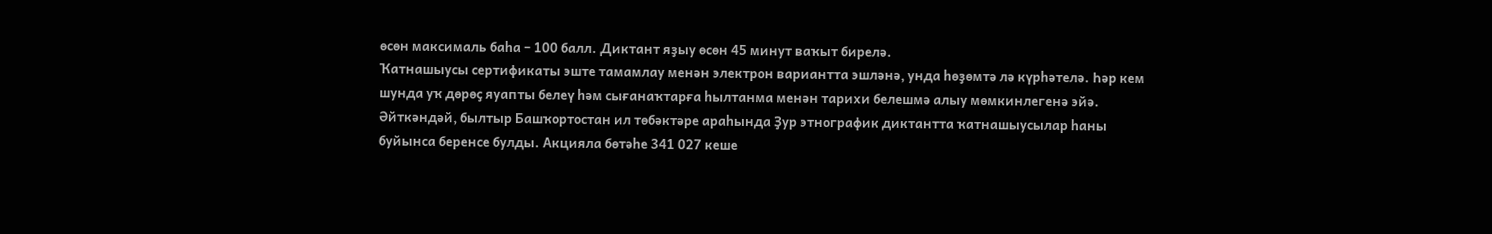өсөн максималь баһа – 100 балл. Диктант яҙыу өсөн 45 минут ваҡыт бирелә.
Ҡатнашыусы сертификаты эште тамамлау менән электрон вариантта эшләнә, унда һөҙөмтә лә күрһәтелә. Һәр кем шунда уҡ дөрөҫ яуапты белеү һәм сығанаҡтарға һылтанма менән тарихи белешмә алыу мөмкинлегенә эйә.
Әйткәндәй, былтыр Башҡортостан ил төбәктәре араһында Ҙур этнографик диктантта ҡатнашыусылар һаны буйынса беренсе булды. Акцияла бөтәһе 341 027 кеше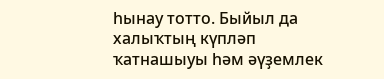һынау тотто. Быйыл да халыҡтың күпләп ҡатнашыуы һәм әүҙемлек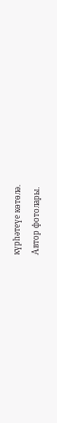күрһәтеүе көтөлә.
Автор фотолары.